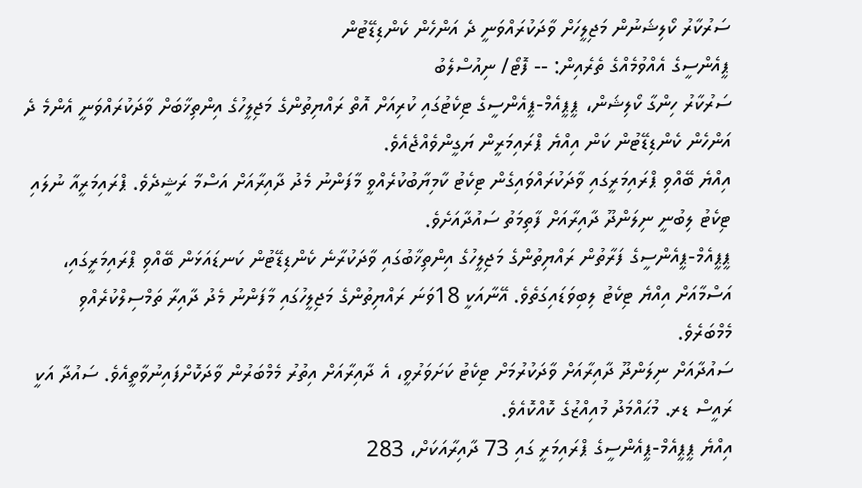ސަރުކާރު ކޯލިޝަނުން މަޖިލީހަށް ވާދަކުރައްވަނީ ދެ އަންހެން ކެންޑިޑޭޓުން
ޕީއެންސީގެ އެއްވުމެއްގެ ތެރެއިން: -- ފޮޓޯ/ ނިއުސްލެބު
ސަރުކާރު ހިންގާ ކޯލިޝަން، ޕީޕީއެމް-ޕީއެންސީގެ ޓިކެޓުގައި ކުރިއަށް އޮތް ރައްޔިތުންގެ މަޖިލީހުގެ އިންތިޚާބަށް ވާދަކުރައްވަނީ އެންމެ ދެ އަންހެން ކެންޑިޑޭޓުން ކަން އިއްޔެ ޕްރައިމަރީން ޔަގީންވެއްޖެއެވެ.
އިއްޔެ ބޭއްވި ޕްރައިމަރީގައި ވާދަކުރައްވައިގެން ޓިކެޓު ކާމިޔާބުކުރެއްވީ މާފަންނު މެދު ދާއިރާއަށް އަސްމާ ރަޝީދެވެ. ޕްރައިމަރީއާ ނުލައި ޓިކެޓު ލިބުނީ ނިލަންދޫ ދާއިރާއަށް ފާތިމަތު ސައުދާއަށެވެ.
ޕީޕީއެމް-ޕީއެންސީގެ ފަރާތުން ރައްޔިތުންގެ މަޖިލީހުގެ އިންތިޚާބުގައި ވާދަކުރާނެ ކެންޑިޑޭޓުން ކަނޑައަޅަން ބޭއްވި ޕްރައިމަރީގައި، އަސްމާއަށް އިއްޔެ ޓިކެޓު ލިބިވަޑައިގަތެވެ. އޭނާއަކީ 18ވަނަ ރައްޔިތުންގެ މަޖިލީހުގައި މާފަންނު މެދު ދާއިރާ ތަމްސިލްކުރެއްވި މެމްބަރެވެ.
ސައުދާއަށް ނިލަންދޫ ދާއިރާއަށް ވާދަކުރުމަށް ޓިކެޓު ކަށަވަރުވީ، އެ ދާއިރާއަށް އިތުރު މެމްބަރުން ވާދަކޮށްފައިނުވާތީއެވެ. ސައުދާ އަކީ ރައީސް ޑރ. މުޙައްމަދު މުއިއްޒުގެ ކޮއްކޮއެވެ.
އިއްޔެ ޕީޕީއެމް-ޕީއެންސީގެ ޕްރައިމަރީ ގައި 73 ދާއިރާއަކަށް، 283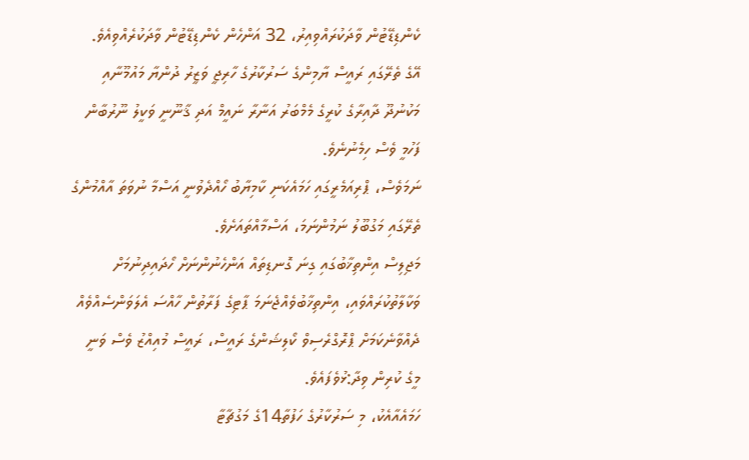ކެންޑިޑޭޓުން ވާދަކުރައްވިއިރު، 32 އަންހެން ކެންޑިޑޭޓުން ވާދަކުރެއްވިއެވެ.
އޭގެ ތެރޭގައި ރައީސް ޔާމިންގެ ސަރުކާރުގެ ހާރިޖީ ވަޒީރު ދުންޔާ މައުމޫނާއި މަކުނުދޫ ދާއިރާގެ ކުރީގެ މެމްބަރު އަނާރާ ނައީމް އަދި ޤާނޫނީ ވަކީލު ނޫރުބާން ފަހުމީ ވެސް ހިމެނުނެވެ.
ނަމަވެސް، ޕްރިއަމެރީގައި ހަމައެކަނި ކާމިޔާބު ހޯއްދެވުނީ އަސްމާ ނުވަތަ އާއްމުންގެ ތެރޭގައި މަގުބޫލު ނަމުންނަމަ، އަސްމާއްތައަށެވެ.
މަޖިލިސް އިންތިޚާބުގައި ގިނަ ގޮނޑިތައް އަންހެނުންނަށް ހޯދައިދިނުމަށް ވަކާލާތުކުރައްވައި، އިންތިޚާބުވެއްޖެނަމަ ޕާޓިގެ ފަރާތުން ހާއްސަ އެލަވަންސެއްވެއް ދެއްވާނެކަމަށް ޕްރޮގްރެސިވް ކޯލިޝަންގެ ރައީސް، ރައީސް މުއިއްޒު ވެސް ވަނީ މީގެ ކުރިން ވިދާ:ޅުވެފައެވެ.
ހަމައެއާއެކު، މި ސަރުކާރުގެ ހަފުތާ14ގެ މަގުޗާޓާ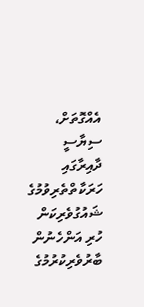އެއްގޮތަށް، ސިޔާސީ ދާއިރާގައި ހަރަކާތްތެރިވުމުގެ ޝައުގުވެރިކަން ހުރި އަންހެނުން ބާރުވެރިކުރުމުގެ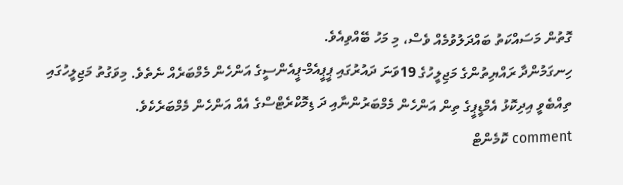ގޮތުން މަސައްކަތު ބައްދަލުވުމެއް ވެސް، މި މަހު ބޭއްވިއެވެ.
ހިނގަމުންދާ ރައްޔިތުންގެ މަޖިލީހުގެ 19ވަނަ ދައުރުގައި ޕީޕީއެމް-ޕީއެންސީގެ އަންހެން މެމްބަރެއް ނެތެވެ. މިވަގުތު މަޖިލީހުގައި ތިއްބެވީ އިދިކޮޅު އެމްޑީޕީގެ ތިން އަންހެން މެމްބަރުންނާއި ދަ ޑިމޮކްރެޓްސްގެ އެއް އަންހެން މެމްބަރެކެވެ.
comment ކޮމެންޓް